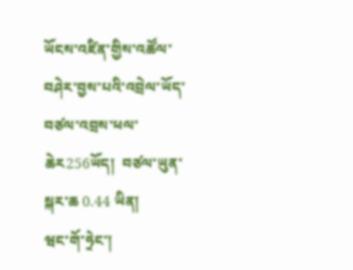ཡོངས་འཛིན་གྱིས་འཚོལ་བཤེར་བྱས་པའི་འབྲེལ་ཡོད་བཙལ་འབྲས་ཕལ་ཆེར256ཡོད།  བཙལ་ཡུན་སྐར་ཆ 0.44 ཡིན།
ཝང་གོ་ཧྲེང་།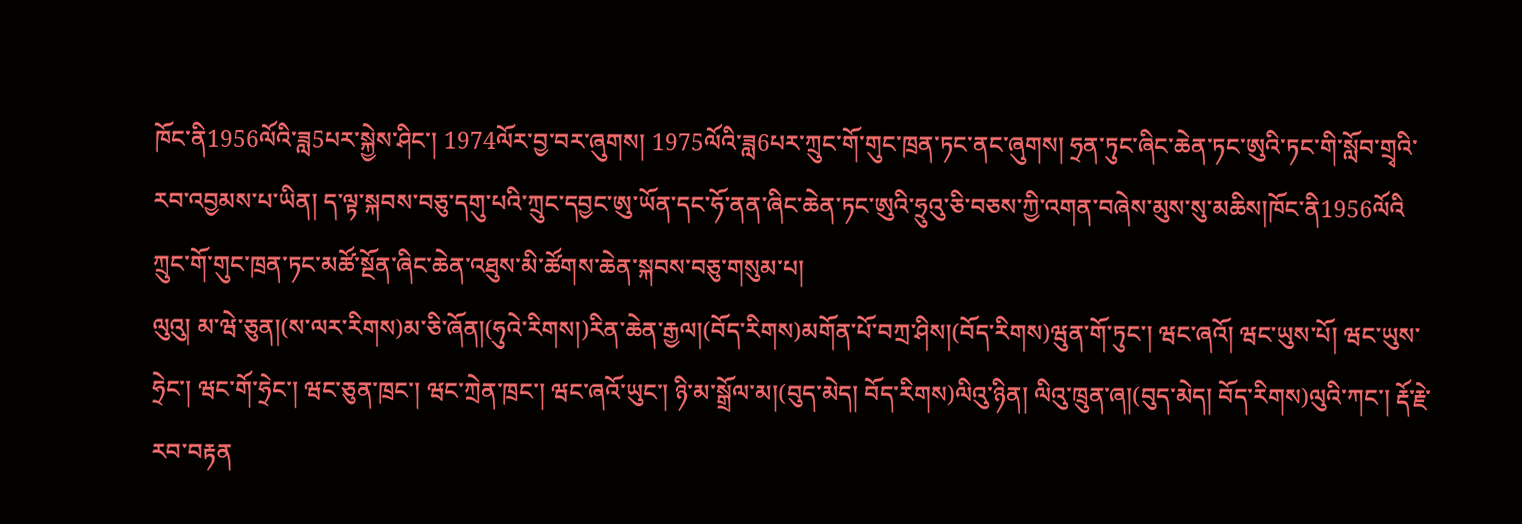ཁོང་ནི1956ལོའི་ཟླ5པར་སྐྱེས་ཤིང་། 1974ལོར་བྱ་བར་ཞུགས། 1975ལོའི་ཟླ6པར་ཀྲུང་གོ་གུང་ཁྲན་ཏང་ནང་ཞུགས། ཧྲན་ཏུང་ཞིང་ཆེན་ཏང་ཨུའི་ཏང་གི་སློབ་གྲྭའི་རབ་འབྱམས་པ་ཡིན། ད་ལྟ་སྐབས་བཅུ་དགུ་པའི་ཀྲུང་དབྱང་ཨུ་ཡོན་དང་ཧོ་ནན་ཞིང་ཆེན་ཏང་ཨུའི་ཧྲུའུ་ཅི་བཅས་ཀྱི་འགན་བཞེས་མུས་སུ་མཆིས།ཁོང་ནི1956ལོའི
ཀྲུང་གོ་གུང་ཁྲན་ཏང་མཚོ་སྔོན་ཞིང་ཆེན་འཐུས་མི་ཚོགས་ཆེན་སྐབས་བཅུ་གསུམ་པ།
ལུའུ། མ་ཝེ་ཅུན།(ས་ལར་རིགས)མ་ཅི་ཞོན།(ཧུའེ་རིགས།)རིན་ཆེན་རྒྱལ།(བོད་རིགས)མགོན་པོ་བཀྲ་ཤིས།(བོད་རིགས)ཝུན་གོ་ཏུང་། ཝང་ཞའོ། ཝང་ཡུས་པོ། ཝང་ཡུས་ཧྲེང་། ཝང་གོ་ཧྲེང་། ཝང་ཅུན་ཁྲང་། ཝང་ཀྲེན་ཁྲང་། ཝང་ཞའོ་ཡུང་། ཉི་མ་སྒྲོལ་མ།(བུད་མེད། བོད་རིགས)ལིའུ་ཉིན། ལིའུ་ཁྲུན་ཞ།(བུད་མེད། བོད་རིགས)ལུའི་ཀང་། རྡོ་རྗེ་རབ་བརྟན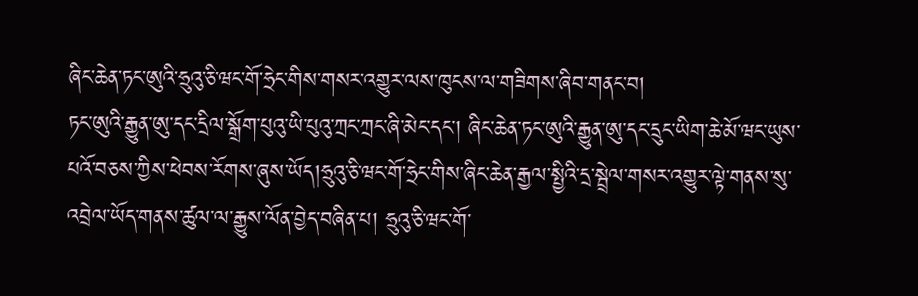ཞིང་ཆེན་ཏང་ཨུའི་ཧྲུའུ་ཅི་ཝང་གོ་ཧྲེང་གིས་གསར་འགྱུར་ལས་ཁུངས་ལ་གཟིགས་ཞིབ་གནང་བ།
ཏང་ཨུའི་རྒྱུན་ཨུ་དང་དྲིལ་སྒྲོག་པུའུ་ཡི་པུའུ་ཀྲང་ཀྲང་ཞི་མེང་དང་། ཞིང་ཆེན་ཏང་ཨུའི་རྒྱུན་ཨུ་དང་དྲུང་ཡིག་ཆེ་མོ་ཝང་ཡུས་པའོ་བཅས་ཀྱིས་ཕེབས་རོགས་ཞུས་ཡོད།ཧྲུའུ་ཅི་ཝང་གོ་ཧྲེང་གིས་ཞིང་ཆེན་རྒྱལ་སྤྱིའི་དྲ་སྦྲེལ་གསར་འགྱུར་ལྟེ་གནས་སུ་འབྲེལ་ཡོད་གནས་ཚུལ་ལ་རྒྱུས་ལོན་བྱེད་བཞིན་པ། ཧྲུའུ་ཅི་ཝང་གོ་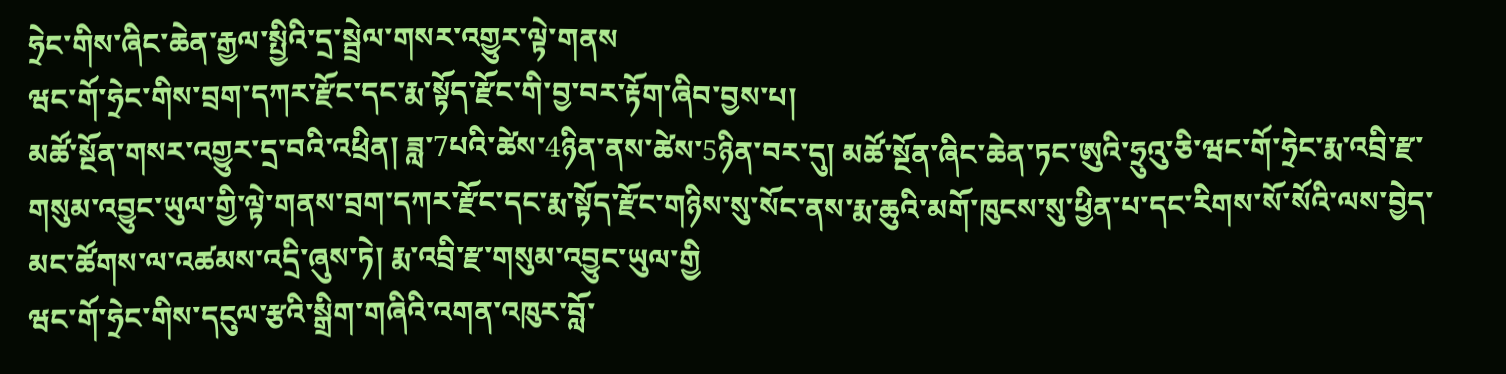ཧྲེང་གིས་ཞིང་ཆེན་རྒྱལ་སྤྱིའི་དྲ་སྦྲེལ་གསར་འགྱུར་ལྟེ་གནས
ཝང་གོ་ཧྲེང་གིས་བྲག་དཀར་རྫོང་དང་རྨ་སྟོད་རྫོང་གི་བྱ་བར་རྟོག་ཞིབ་བྱས་པ།
མཚོ་སྔོན་གསར་འགྱུར་དྲ་བའི་འཕྲིན། ཟླ་7པའི་ཚེས་4ཉིན་ནས་ཚེས་5ཉིན་བར་དུ། མཚོ་སྔོན་ཞིང་ཆེན་ཏང་ཨུའི་ཧྲུའུ་ཅི་ཝང་གོ་ཧྲེང་རྨ་འབྲི་རྫ་གསུམ་འབྱུང་ཡུལ་གྱི་ལྟེ་གནས་བྲག་དཀར་རྫོང་དང་རྨ་སྟོད་རྫོང་གཉིས་སུ་སོང་ནས་རྨ་ཆུའི་མགོ་ཁུངས་སུ་ཕྱིན་པ་དང་རིགས་སོ་སོའི་ལས་བྱེད་མང་ཚོགས་ལ་འཚམས་འདྲི་ཞུས་ཏེ། རྨ་འབྲི་རྫ་གསུམ་འབྱུང་ཡུལ་གྱི
ཝང་གོ་ཧྲེང་གིས་དངུལ་རྩའི་སྒྲིག་གཞིའི་འགན་འཁུར་བློ་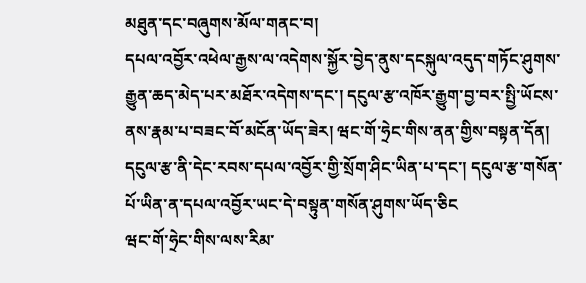མཐུན་དང་བཞུགས་མོལ་གནང་བ།
དཔལ་འབྱོར་འཕེལ་རྒྱས་ལ་འདེགས་སྐྱོར་བྱེད་ནུས་དངསྐུལ་འདུད་གཏོང་ཤུགས་རྒྱུན་ཆད་མེད་པར་མཐོར་འདེགས་དང་། དངུལ་རྩ་འཁོར་རྒྱུག་བྱ་བར་སྤྱི་ཡོངས་ནས་རྣམ་པ་བཟང་བོ་མངོན་ཡོད་ཟེར། ཝང་གོ་ཧྲེང་གིས་ནན་གྱིས་བསྟན་དོན། དངུལ་རྩ་ནི་དེང་རབས་དཔལ་འབྱོར་གྱི་སྲོག་ཤིང་ཡིན་པ་དང་། དངུལ་རྩ་གསོན་པོ་ཡིན་ན་དཔལ་འབྱོར་ཡང་དེ་བསྟུན་གསོན་ཤུགས་ཡོད་ཅིང
ཝང་གོ་ཧྲེང་གིས་ལས་རིམ་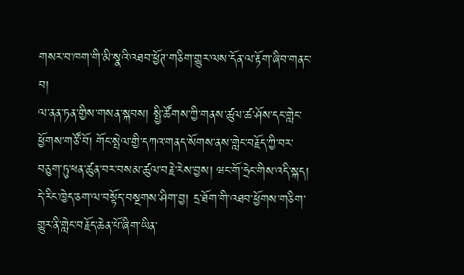གསར་བ་ཁག་གི་མི་སྣའི་འཐབ་ཕྱོཊ་གཅིག་གྱུར་ལས་དོན་ལ་རྟོག་ཞིབ་གནང་བ།
ལ་ནན་ཏན་གྱིས་གསན་སྐབས། སྤྱི་ཚོགས་ཀྱི་གནས་ཚུལ་ཚ་ཤོས་དང་གླེང་ཕྱོགས་གཙོ་བོ། གོང་སྤེལ་གྱི་དཀའ་གནད་སོགས་ནས་གླེང་བརྗོད་ཀྱི་བར་བཅུག་ཏུ་ཕན་ཚུན་བར་བསམ་ཚུལ་བརྗེ་རེས་བྱས། ཝང་གོ་ཧྲེང་གིས་འདི་སྐད། དེ་རིང་ཁྱེད་ཅག་ལ་བསྟོད་བསྔགས་ཤིག་བྱ། དྲ་ཐོག་གི་འཐབ་ཕྱོགས་གཅིག་གྱུར་ནི་གླེང་བརྗོད་ཆེན་པོ་ཞིག་ཡིན་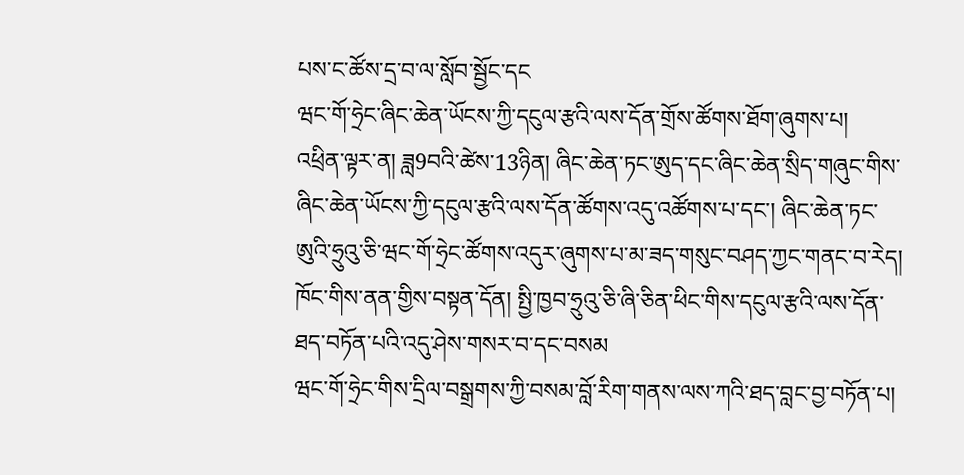པས་ང་ཚོས་དྲ་བ་ལ་སློབ་སྦྱོང་དང
ཝང་གོ་ཧྲེང་ཞིང་ཆེན་ཡོངས་ཀྱི་དངུལ་རྩའི་ལས་དོན་གྲོས་ཚོགས་ཐོག་ཞུགས་པ།
འཕྲིན་ལྟར་ན། ཟླ9བའི་ཚེས་13ཉིན། ཞིང་ཆེན་ཏང་ཨུད་དང་ཞིང་ཆེན་སྲིད་གཞུང་གིས་ཞིང་ཆེན་ཡོངས་ཀྱི་དངུལ་རྩའི་ལས་དོན་ཚོགས་འདུ་འཚོགས་པ་དང་། ཞིང་ཆེན་ཏང་ཨུའི་ཧྲུའུ་ཅི་ཝང་གོ་ཧྲེང་ཚོགས་འདུར་ཞུགས་པ་མ་ཟད་གསུང་བཤད་ཀྱང་གནང་བ་རེད། ཁོང་གིས་ནན་གྱིས་བསྟན་དོན། སྤྱི་ཁྱབ་ཧྲུའུ་ཅི་ཞི་ཅིན་ཕིང་གིས་དངུལ་རྩའི་ལས་དོན་ཐད་བཏོན་པའི་འདུ་ཤེས་གསར་བ་དང་བསམ
ཝང་གོ་ཧྲེང་གིས་དྲིལ་བསྒྲགས་ཀྱི་བསམ་བློ་རིག་གནས་ལས་ཀའི་ཐད་བླང་བྱ་བཏོན་པ།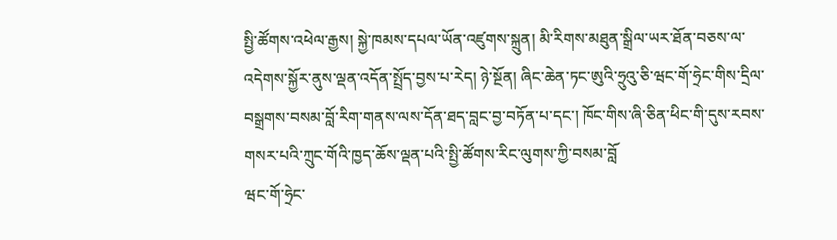སྤྱི་ཚོགས་འཕེལ་རྒྱས། སྐྱེ་ཁམས་དཔལ་ཡོན་འཛུགས་སྐྲུན། མི་རིགས་མཐུན་སྒྲིལ་ཡར་ཐོན་བཅས་ལ་འདེགས་སྐྱོར་ནུས་ལྡན་འདོན་སྤྲོད་བྱས་པ་རེད། ཉེ་སྔོན། ཞིང་ཆེན་ཏང་ཨུའི་ཧྲུའུ་ཅི་ཝང་གོ་ཧྲེང་གིས་དྲིལ་བསྒྲགས་བསམ་བློ་རིག་གནས་ལས་དོན་ཐད་བླང་བྱ་བཏོན་པ་དང་། ཁོང་གིས་ཞི་ཅིན་ཕིང་གི་དུས་རབས་གསར་པའི་ཀྲུང་གོའི་ཁྱད་ཆོས་ལྡན་པའི་སྤྱི་ཚོགས་རིང་ལུགས་ཀྱི་བསམ་བློ
ཝང་གོ་ཧྲེང་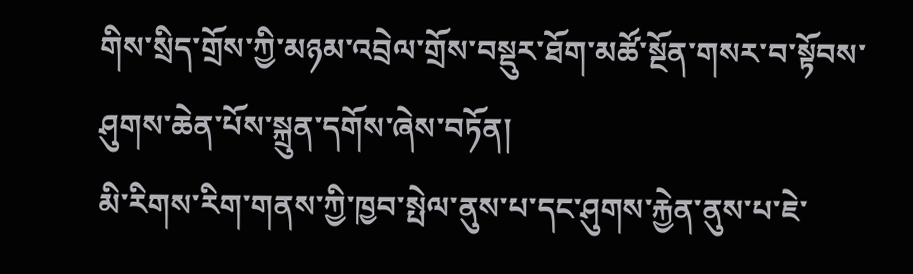གིས་སྲིད་གྲོས་ཀྱི་མཉམ་འབྲེལ་གྲོས་བསྡུར་ཐོག་མཚོ་སྔོན་གསར་བ་སྟོབས་ཤུགས་ཆེན་པོས་སྐྲུན་དགོས་ཞེས་བཏོན།
མི་རིགས་རིག་གནས་ཀྱི་ཁྱབ་སྤེལ་ནུས་པ་དང་ཤུགས་རྐྱེན་ནུས་པ་ཇེ་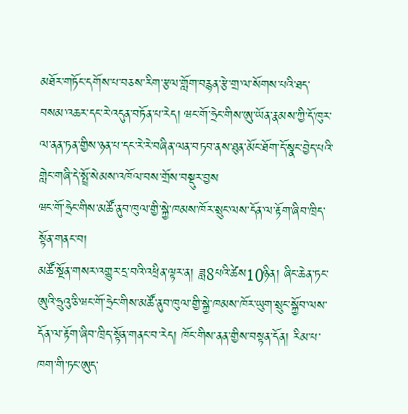མཐོར་གཏོང་དགོས་པ་བཅས་རིག་རྩལ་གློག་བརྙན་རྩེ་གྲ་ལ་སོགས་པའི་ཐད་བསམ་འཆར་དང་རེ་འདུན་བཏོན་པ་རེད། ཝང་གོ་ཧྲེང་གིས་ཨུ་ཡོན་རྣམས་ཀྱི་དོ་ཁུར་ལ་ནན་ཏན་གྱིས་ཉན་པ་དང་རེ་རེ་བཞིན་ལན་བཏབ་ནས་ཐུན་མོང་ཐོག་དོ་སྣང་བྱེད་པའི་གླེང་གཞི་དེ་སྤྲོ་སེམས་འཁོལ་བས་གྲོས་བསྡུར་བྱས
ཝང་གོ་ཧྲེང་གིས་མཚོ་ནུབ་ཁུལ་གྱི་སྐྱེ་ཁམས་ཁོར་སྲུང་ལས་དོན་ལ་རྟོག་ཞིབ་ཁྲིད་སྟོན་གནང་བ།
མཚོ་སྔོན་གསར་འགྱུར་དྲ་བའི་འཕྲིན་ལྟར་ན། ཟླ8པའི་ཚེས10ཉིན། ཞིང་ཆེན་ཏང་ཨུའི་ཧྲུའུ་ཅི་ཝང་གོ་ཧྲེང་གིས་མཚོ་ནུབ་ཁུལ་གྱི་སྐྱེ་ཁམས་ཁོར་ཡུག་སྲུང་སྐྱོབ་ལས་དོན་ལ་རྟོག་ཞིབ་ཁྲིད་སྟོན་གནང་བ་རེད། ཁོང་གིས་ནན་གྱིས་བསྟན་དོན། རིམ་པ་ཁག་གི་ཏང་ཨུད་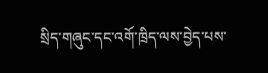སྲིད་གཞུང་དང་འགོ་ཁྲིད་ལས་བྱེད་པས་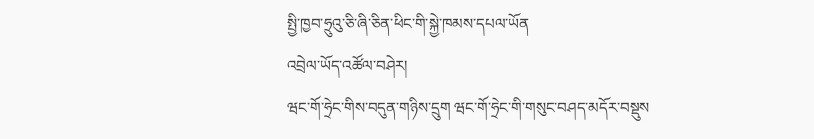སྤྱི་ཁྱབ་ཧྲུའུ་ཅི་ཞི་ཅིན་ཕིང་གི་སྐྱེ་ཁམས་དཔལ་ཡོན
འབྲེལ་ཡོད་འཚོལ་བཤེར།
ཝང་གོ་ཧྲེང་གིས་བདུན་གཉིས་དྲུག ཝང་གོ་ཧྲེང་གི་གསུང་བཤད་མདོར་བསྡུས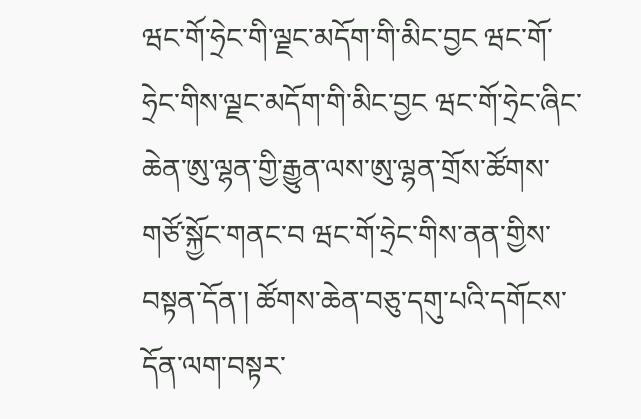ཝང་གོ་ཧྲེང་གི་ལྗང་མདོག་གི་མིང་བྱང ཝང་གོ་ཧྲེང་གིས་ལྗང་མདོག་གི་མིང་བྱང ཝང་གོ་ཧྲེང་ཞིང་ཆེན་ཨུ་ལྷན་གྱི་རྒྱུན་ལས་ཨུ་ལྷན་གྲོས་ཚོགས་གཙོ་སྐྱོང་གནང་བ ཝང་གོ་ཧྲེང་གིས་ནན་གྱིས་བསྟན་དོན་། ཚོགས་ཆེན་བཅུ་དགུ་པའི་དགོངས་དོན་ལག་བསྟར་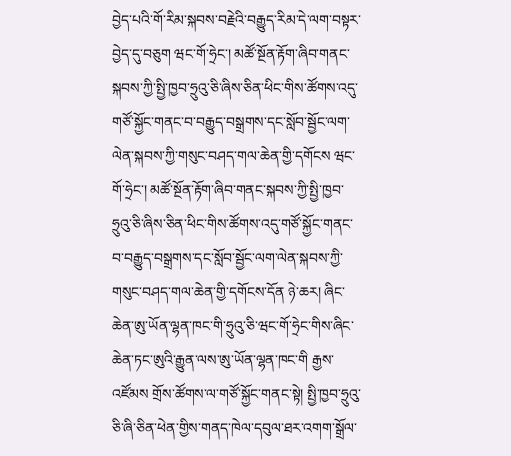བྱེད་པའི་གོ་རིམ་སྐབས་བརྗེའི་བརྒྱུད་རིམ་དེ་ལག་བསྟར་བྱེད་དུ་བཅུག ཝང་གོ་ཧྲེང་། མཚོ་སྔོན་རྟོག་ཞིབ་གནང་སྐབས་ཀྱི་སྤྱི་ཁྱབ་ཧྲུའུ་ཅི་ཞིས་ཅིན་ཕིང་གིས་ཚོགས་འདུ་གཙོ་སྐྱོང་གནང་བ་བརྒྱུད་བསྒྲགས་དང་སློབ་སྦྱོང་ལག་ལེན་སྐབས་ཀྱི་གསུང་བཤད་གལ་ཆེན་གྱི་དགོངས ཝང་གོ་ཧྲེང་། མཚོ་སྔོན་རྟོག་ཞིབ་གནང་སྐབས་ཀྱི་སྤྱི་ཁྱབ་ཧྲུའུ་ཅི་ཞིས་ཅིན་ཕིང་གིས་ཚོགས་འདུ་གཙོ་སྐྱོང་གནང་བ་བརྒྱུད་བསྒྲགས་དང་སློབ་སྦྱོང་ལག་ལེན་སྐབས་ཀྱི་གསུང་བཤད་གལ་ཆེན་གྱི་དགོངས་དོན ཉེ་ཆར། ཞིང་ཆེན་ཨུ་ཡོན་ལྷན་ཁང་གི་ཧྲུའུ་ཅི་ཝང་གོ་ཧྲེང་གིས་ཞིང་ཆེན་ཏང་ཨུའི་རྒྱུན་ལས་ཨུ་ཡོན་ལྷན་ཁང་གི རྒྱས་འཛོམས གྲོས་ཚོགས་ལ་གཙོ་སྐྱོང་གནང་སྟེ། སྤྱི་ཁྱབ་ཧྲུའུ་ཅི་ཞི་ཅིན་ཕེན་གྱིས་གནད་ཁེལ་དབུལ་ཐར་འགག་སྒྲོལ་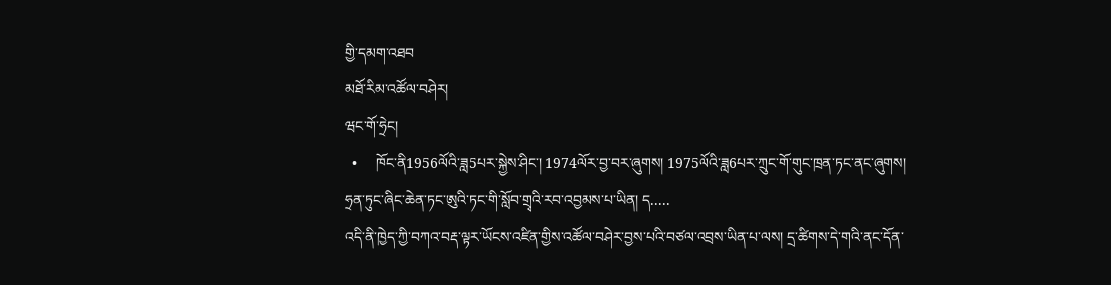གྱི་དམག་འཐབ
མཐོ་རིམ་འཚོལ་བཤེར།
ཝང་གོ་ཧྲེང།
  •     ཁོང་ནི1956ལོའི་ཟླ5པར་སྐྱེས་ཤིང་། 1974ལོར་བྱ་བར་ཞུགས། 1975ལོའི་ཟླ6པར་ཀྲུང་གོ་གུང་ཁྲན་ཏང་ནང་ཞུགས། ཧྲན་ཏུང་ཞིང་ཆེན་ཏང་ཨུའི་ཏང་གི་སློབ་གྲྭའི་རབ་འབྱམས་པ་ཡིན། ད.....
འདི་ནི་ཁྱེད་ཀྱི་བཀའ་བརྡ་ལྟར་ཡོངས་འཛིན་གྱིས་འཚོལ་བཤེར་བྱས་པའི་བཙལ་འབྲས་ཡིན་པ་ལས། དྲ་ཚིགས་དེ་གའི་ནང་དོན་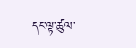དང་ལྟ་ཚུལ་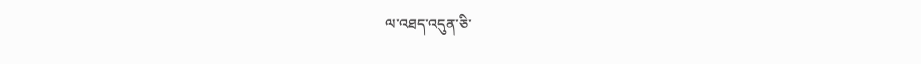ལ་འཐད་འདུན་ཅི་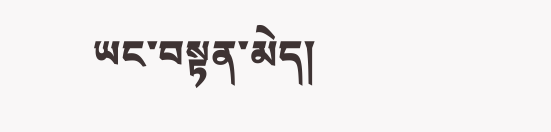ཡང་བསྟན་མེད།